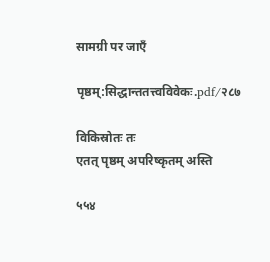सामग्री पर जाएँ

पृष्ठम्:सिद्धान्ततत्त्वविवेकः.pdf/२८७

विकिस्रोतः तः
एतत् पृष्ठम् अपरिष्कृतम् अस्ति

५५४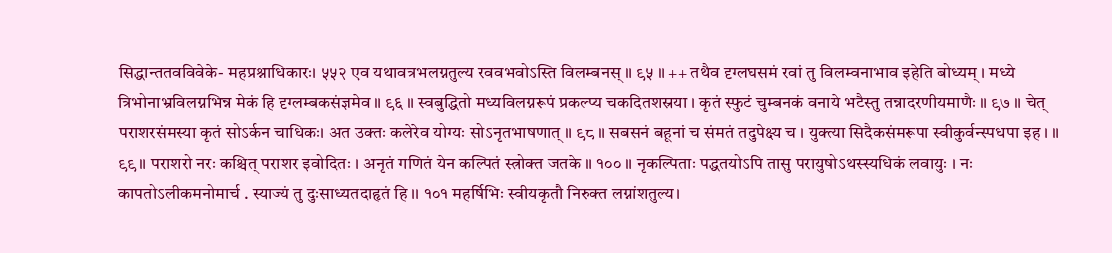सिद्धान्ततवविवेके- महप्रश्नाधिकारः। ५५२ एव यथावत्रभलग्नतुल्य रववभवोऽस्ति विलम्बनस् ॥ ९५ ॥ ++ तथैव दृग्लघसमं रवां तु विलम्वनाभाव इहेति बोध्यम् । मध्ये त्रिभोनाभ्रविलग्नभिन्न मेकं हि दृग्लम्बकसंज्ञमेव ॥ ९६ ॥ स्वबुद्धितो मध्यविलग्नरूपं प्रकल्प्य चकदितशस्रया । कृतं स्फुटं चुम्बनकं वनाये भटैस्तु तन्नादरणीयमाणैः ॥ ९७ ॥ चेत् पराशरसंमस्या कृतं सोऽर्कन चाधिकः। अत उक्तः कलेरेव योग्यः सोऽनृतभाषणात् ॥ ९८ ॥ सबसनं बहूनां च संमतं तदुपेक्ष्य च । युक्त्या सिदैकसंमरूपा स्वीकुर्वन्स्पधपा इह । ॥ ९९ ॥ पराशरो नरः कश्चित् पराशर इवोदितः । अनृतं गणितं येन कल्पितं स्त्रोक्त जतके ॥ १०० ॥ नृकल्पिताः पद्धतयोऽपि तासु परायुषोऽथस्स्यधिकं लवायुः । नः कापतोऽलीकमनोमार्च . स्याज्यं तु दुःसाध्यतदाहृतं हि ।। १०१ महर्षिभिः स्वीयकृतौ निरुक्त लग्नांशतुल्य।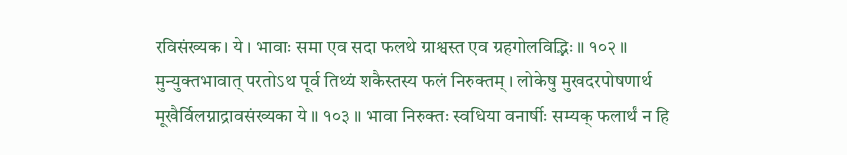रविसंख्यक। ये । भावाः समा एव सदा फलथे ग्राश्वस्त एव ग्रहगोलविद्भिः ॥ १०२ ॥ मुन्युक्तभावात् परतोऽथ पूर्व तिथ्यं शकैस्तस्य फलं निरुक्तम् । लोकेषु मुखदरपोषणार्थ मूखैर्विलग्नाद्रावसंख्यका ये ॥ १०३ ॥ भावा निरुक्तः स्वधिया वनार्षीः सम्यक् फलार्थं न हि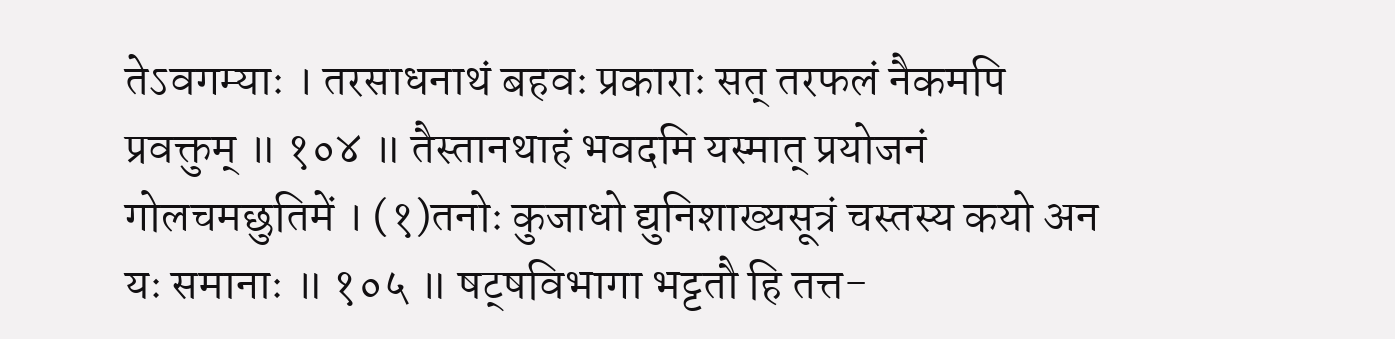तेऽवगम्याः । तरसाधनाथं बहवः प्रकाराः सत् तरफलं नैकमपि प्रवक्तुम् ॥ १०४ ॥ तैस्तानथाहं भवदमि यस्मात् प्रयोजनं गोलचमछुतिमें । (१)तनोः कुजाधो द्युनिशाख्यसूत्रं चस्तस्य कयो अन यः समानाः ॥ १०५ ॥ षट्षविभागा भट्टतौ हि तत्त-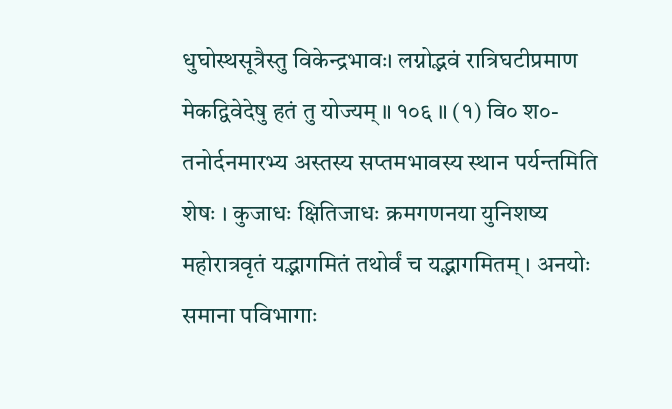धुघोस्थसूत्रैस्तु विकेन्द्रभावः। लग्नोद्भवं रात्रिघटीप्रमाण मेकद्विवेदेषु हतं तु योज्यम् ॥ १०६ ॥ (१) वि० श०-तनोर्दनमारभ्य अस्तस्य सप्तमभावस्य स्थान पर्यन्तमिति शेषः । कुजाधः क्षितिजाधः क्रमगणनया युनिशष्य महोरात्रवृतं यद्भागमितं तथोर्वं च यद्भागमितम् । अनयोः समाना पविभागाः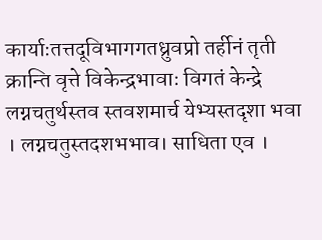कार्याःतत्तदूविभागगतध्रुवप्रो तर्हीनं तृती क्रान्ति वृत्ते विकेन्द्रभावाः विगतं केन्द्रे लग्नचतुर्थस्तव स्तवशमार्च येभ्यस्तदृशा भवा । लग्नचतुस्तदशभभाव। साधिता एव ।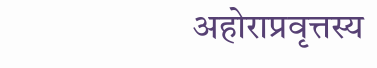अहोराप्रवृत्तस्य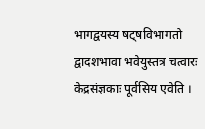भागद्वयस्य षट्षविभागतो द्वादशभावा भवेयुस्तत्र चत्वारः केद्रसंज्ञकाः पूर्वसिय एवेति ।